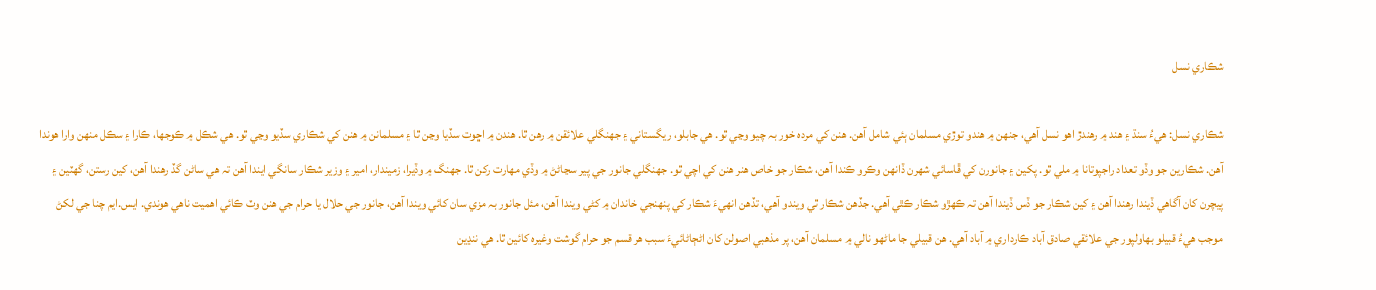شڪاري نسل

شڪاري نسل: هيءُ سنڌ ۽ هند ۾ رهندڙ اهو نسل آهي، جنهن ۾ هندو توڙي مسلمان ٻئي شامل آهن. هنن کي مردہ خور بہ چيو وڃي ٿو. هي جابلو، ريگستاني ۽ جهنگلي علائقن ۾ رهن ٿا. هندن ۾ اڇوت سڏيا وڃن ٿا ۽ مسلمانن ۾ هنن کي شڪاري سڏيو وڃي ٿو. هي شڪل ۾ ڪوجها، ڪارا ۽ سڪل منهن وارا هوندا آهن. شڪارين جو وڏو تعداد راجپوتانا ۾ ملي ٿو. پکين ۽ جانورن کي ڦاسائي شهرن ڏانهن وڪرو ڪندا آهن، شڪار جو خاص هنر هنن کي اچي ٿو. جهنگلي جانور جي پير سڃاڻڻ ۾ وڏي مهارت رکن ٿا. جهنگ ۾ وڏيرا، زميندار، امير ۽ وزير شڪار سانگي ايندا آهن تہ هي ساڻن گڏ رهندا آهن، کين رستن، گهٽين ۽ پيچرن کان آگاهي ڏيندا رهندا آهن ۽ کين شڪار جو ڏس ڏيندا آهن تہ ڪهڙو شڪار ڪٿي آهي. جڏهن شڪار ٿي ويندو آهي، تڏهن انهيءَ شڪار کي پنھنجي خاندان ۾ کڻي ويندا آهن، مئل جانور بہ مزي سان کائي ويندا آهن، جانور جي حلال يا حرام جي هنن وٽ ڪائي اهميت ناهي هوندي. ايس.ايم چنا جي لکڻ موجب هيءُ قبيلو بھاولپور جي علائقي صادق آباد ڪارداري ۾ آباد آهي. هن قبيلي جا ماڻهو نالي ۾ مسلمان آهن، پر مذهبي اصولن کان اڻڄاڻائيءَ سبب هر قسم جو حرام گوشت وغيرہ کائين ٿا. هي ننڍين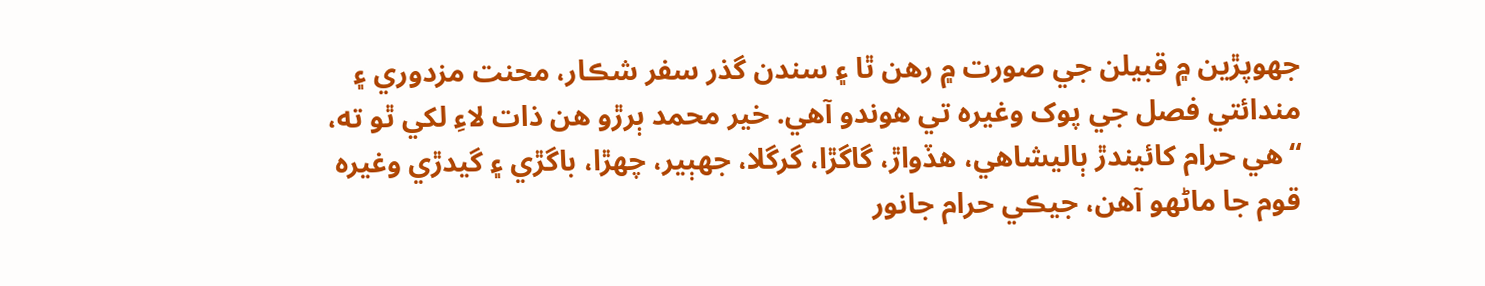جهوپڙين ۾ قبيلن جي صورت ۾ رهن ٿا ۽ سندن گذر سفر شڪار، محنت مزدوري ۽ مندائتي فصل جي پوک وغيرہ تي هوندو آهي. خير محمد ٻرڙو هن ذات لاءِ لکي ٿو ته، “هي حرام کائيندڙ ٻاليشاهي، هڏواڙ، گاگڙا، گرگلا، جهٻير، چهڙا، باگڙي ۽ گيدڙي وغيرہ قوم جا ماڻهو آهن، جيڪي حرام جانور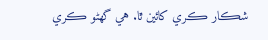شڪار ڪري کائين ٿا. هي گهڻو ڪري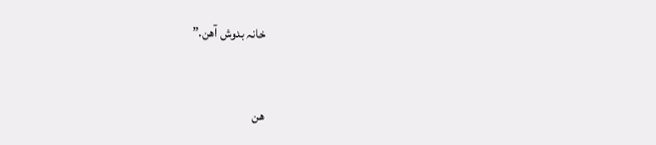خانہ بدوش آهن.”


هن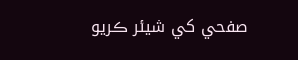صفحي کي شيئر ڪريو